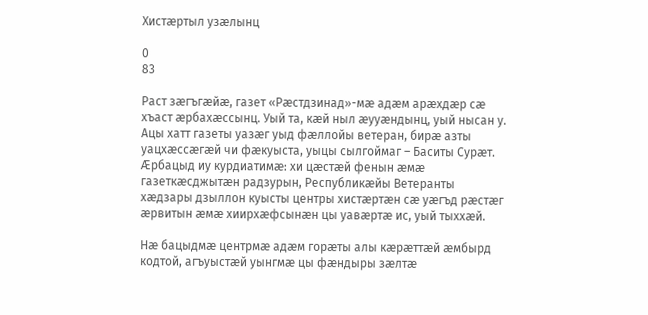Хистæртыл узæлынц

0
83

Раст зæгъгæйæ, газет «Рæстдзинад»-мæ адæм арæхдæр сæ хъаст æрбахæссынц. Уый та, кæй ныл æууæндынц, уый нысан у. Ацы хатт газеты уазæг уыд фæллойы ветеран, бирæ азты уацхæссæгæй чи фæкуыста, уыцы сылгоймаг – Баситы Сурæт. Æрбацыд иу курдиатимæ: хи цæстæй фенын æмæ газеткæсджытæн радзурын, Республикæйы Ветеранты хæдзары дзыллон куысты центры хистæртæн сæ уæгъд рæстæг æрвитын æмæ хиирхæфсынæн цы уавæртæ ис, уый тыххæй.

Нæ бацыдмæ центрмæ адæм горæты алы кæрæттæй æмбырд кодтой, агъуыстæй уынгмæ цы фæндыры зæлтæ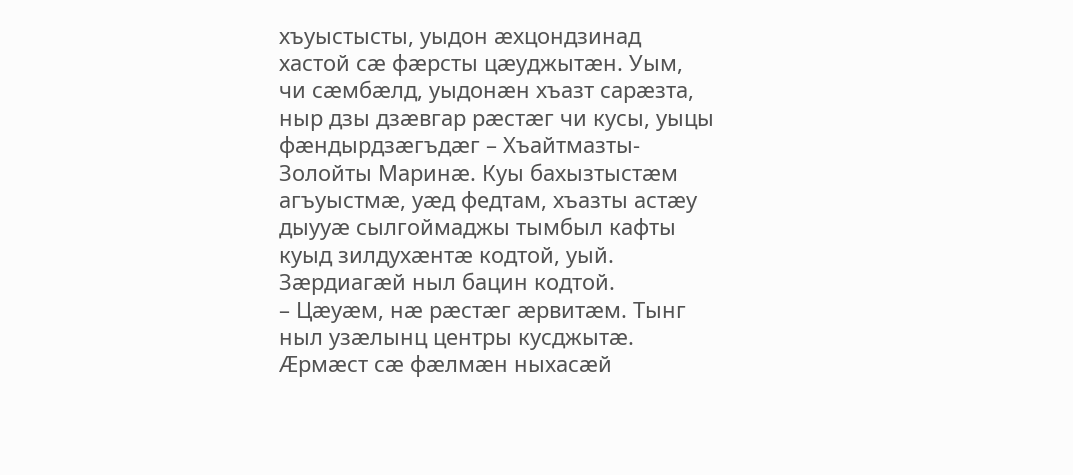хъуыстысты, уыдон æхцондзинад хастой сæ фæрсты цæуджытæн. Уым, чи сæмбæлд, уыдонæн хъазт сарæзта, ныр дзы дзæвгар рæстæг чи кусы, уыцы фæндырдзæгъдæг – Хъайтмазты-Золойты Маринæ. Куы бахызтыстæм агъуыстмæ, уæд федтам, хъазты астæу дыууæ сылгоймаджы тымбыл кафты куыд зилдухæнтæ кодтой, уый. Зæрдиагæй ныл бацин кодтой.
– Цæуæм, нæ рæстæг æрвитæм. Тынг ныл узæлынц центры кусджытæ. Æрмæст сæ фæлмæн ныхасæй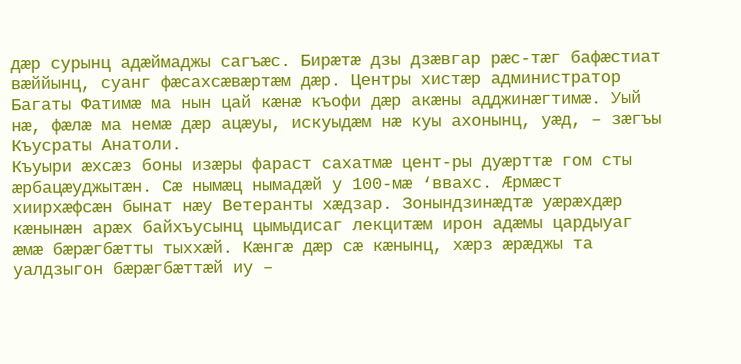дæр сурынц адæймаджы сагъæс. Бирæтæ дзы дзæвгар рæс-тæг бафæстиат вæййынц, суанг фæсахсæвæртæм дæр. Центры хистæр администратор Багаты Фатимæ ма нын цай кæнæ къофи дæр акæны адджинæгтимæ. Уый нæ, фæлæ ма немæ дæр ацæуы, искуыдæм нæ куы ахонынц, уæд, – зæгъы Къусраты Анатоли.
Къуыри æхсæз боны изæры фараст сахатмæ цент-ры дуæрттæ гом сты æрбацæуджытæн. Сæ нымæц нымадæй у 100-мæ ‘ввахс. Æрмæст хиирхæфсæн бынат нæу Ветеранты хæдзар. Зонындзинæдтæ уæрæхдæр кæнынæн арæх байхъусынц цымыдисаг лекцитæм ирон адæмы цардыуаг æмæ бæрæгбæтты тыххæй. Кæнгæ дæр сæ кæнынц, хæрз æрæджы та уалдзыгон бæрæгбæттæй иу –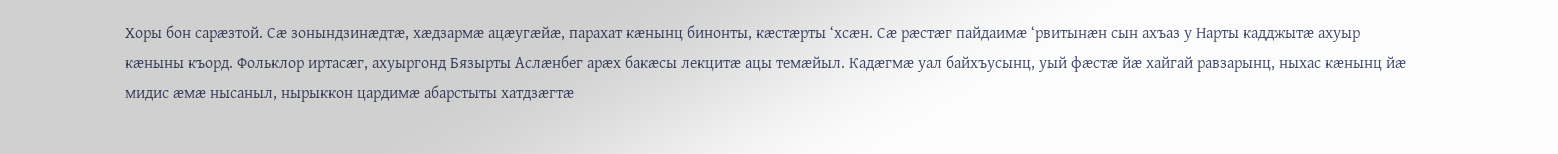Хоры бон сарæзтой. Сæ зонындзинæдтæ, хæдзармæ ацæугæйæ, парахат кæнынц бинонты, кæстæрты ‘хсæн. Сæ рæстæг пайдаимæ ‘рвитынæн сын ахъаз у Нарты кадджытæ ахуыр кæныны къорд. Фольклор иртасæг, ахуыргонд Бязырты Аслæнбег арæх бакæсы лекцитæ ацы темæйыл. Кадæгмæ уал байхъусынц, уый фæстæ йæ хайгай равзарынц, ныхас кæнынц йæ мидис æмæ нысаныл, нырыккон цардимæ абарстыты хатдзæгтæ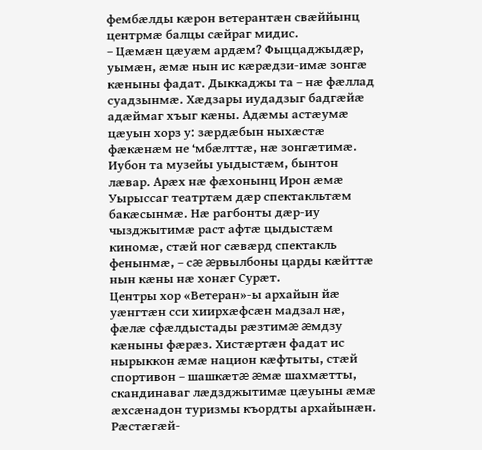фембæлды кæрон ветерантæн свæййынц центрмæ балцы сæйраг мидис.
– Цæмæн цæуæм ардæм? Фыццаджыдæр, уымæн, æмæ нын ис кæрæдзи-имæ зонгæ кæныны фадат. Дыккаджы та – нæ фæллад суадзынмæ. Хæдзары иудадзыг бадгæйæ адæймаг хъыг кæны. Адæмы астæумæ цæуын хорз у: зæрдæбын ныхæстæ фæкæнæм не ‘мбæлттæ, нæ зонгæтимæ. Иубон та музейы уыдыстæм, бынтон лæвар. Арæх нæ фæхонынц Ирон æмæ Уырыссаг театртæм дæр спектакльтæм бакæсынмæ. Нæ рагбонты дæр-иу чызджытимæ раст афтæ цыдыстæм киномæ, стæй ног сæвæрд спектакль фенынмæ, – сæ æрвылбоны царды кæйттæ нын кæны нæ хонæг Сурæт.
Центры хор «Ветеран»-ы архайын йæ уæнгтæн сси хиирхæфсæн мадзал нæ, фæлæ сфæлдыстады рæзтимæ æмдзу кæныны фæрæз. Хистæртæн фадат ис нырыккон æмæ национ кæфтыты, стæй спортивон – шашкæтæ æмæ шахмæтты, скандинаваг лæдзджытимæ цæуыны æмæ æхсæнадон туризмы къордты архайынæн. Рæстæгæй-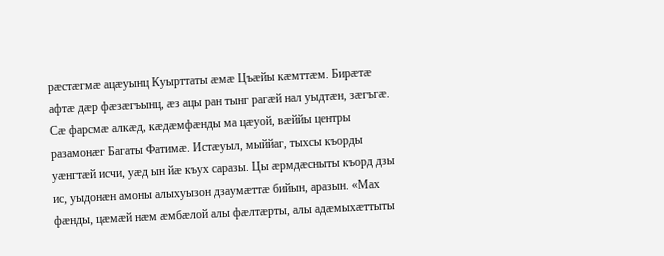рæстæгмæ ацæуынц Куырттаты æмæ Цъæйы кæмттæм. Бирæтæ афтæ дæр фæзæгъынц, æз ацы ран тынг рагæй нал уыдтæн, зæгъгæ. Сæ фарсмæ алкæд, кæдæмфæнды ма цæуой, вæййы центры разамонæг Багаты Фатимæ. Истæуыл, мыййаг, тыхсы къорды уæнгтæй исчи, уæд ын йæ къух саразы. Цы æрмдæсныты къорд дзы ис, уыдонæн амоны алыхуызон дзаумæттæ бийын, аразын. «Мах фæнды, цæмæй нæм æмбæлой алы фæлтæрты, алы адæмыхæттыты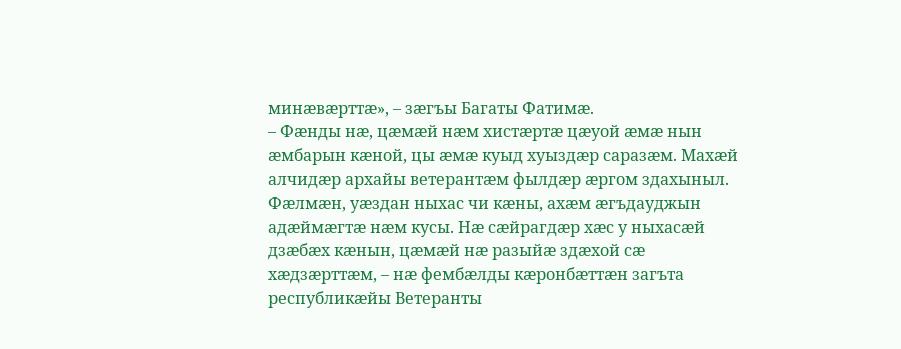минæвæрттæ», – зæгъы Багаты Фатимæ.
– Фæнды нæ, цæмæй нæм хистæртæ цæуой æмæ нын æмбарын кæной, цы æмæ куыд хуыздæр саразæм. Махæй алчидæр архайы ветерантæм фылдæр æргом здахыныл. Фæлмæн, уæздан ныхас чи кæны, ахæм æгъдауджын адæймæгтæ нæм кусы. Нæ сæйрагдæр хæс у ныхасæй дзæбæх кæнын, цæмæй нæ разыйæ здæхой сæ хæдзæрттæм, – нæ фембæлды кæронбæттæн загъта республикæйы Ветеранты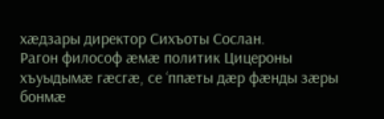хæдзары директор Сихъоты Сослан.
Рагон философ æмæ политик Цицероны хъуыдымæ гæсгæ, се ‘ппæты дæр фæнды зæры бонмæ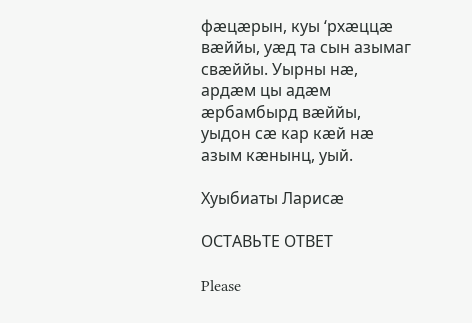фæцæрын, куы ‘рхæццæ вæййы, уæд та сын азымаг свæййы. Уырны нæ, ардæм цы адæм æрбамбырд вæййы, уыдон сæ кар кæй нæ азым кæнынц, уый.

Хуыбиаты Ларисæ

ОСТАВЬТЕ ОТВЕТ

Please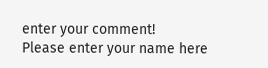enter your comment!
Please enter your name here